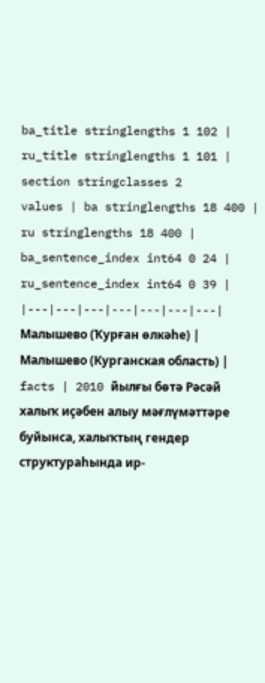ba_title stringlengths 1 102 | ru_title stringlengths 1 101 | section stringclasses 2
values | ba stringlengths 18 400 | ru stringlengths 18 400 | ba_sentence_index int64 0 24 | ru_sentence_index int64 0 39 |
|---|---|---|---|---|---|---|
Малышево (Ҡурған өлкәһе) | Малышево (Курганская область) | facts | 2010 йылғы бөтә Рәсәй халыҡ иҫәбен алыу мәғлүмәттәре буйынса, халыҡтың гендер структураһында ир-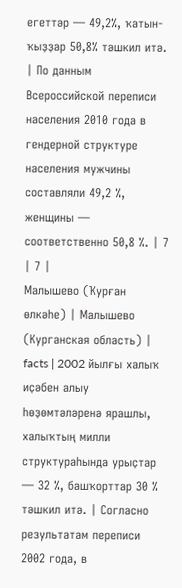егеттәр — 49,2%, ҡатын-ҡыҙҙар 50,8% тәшкил итә. | По данным Всероссийской переписи населения 2010 года в гендерной структуре населения мужчины составляли 49,2 %, женщины — соответственно 50,8 %. | 7 | 7 |
Малышево (Ҡурған өлкәһе) | Малышево (Курганская область) | facts | 2002 йылғы халыҡ иҫәбен алыу һөҙөмтәләренә ярашлы, халыҡтың милли структураһында урыҫтар — 32 %, башҡорттар 30 % тәшкил итә. | Согласно результатам переписи 2002 года, в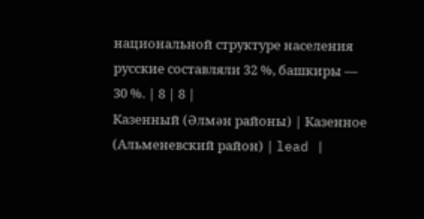национальной структуре населения русские составляли 32 %, башкиры — 30 %. | 8 | 8 |
Казенный (Әлмән районы) | Казенное (Альменевский район) | lead |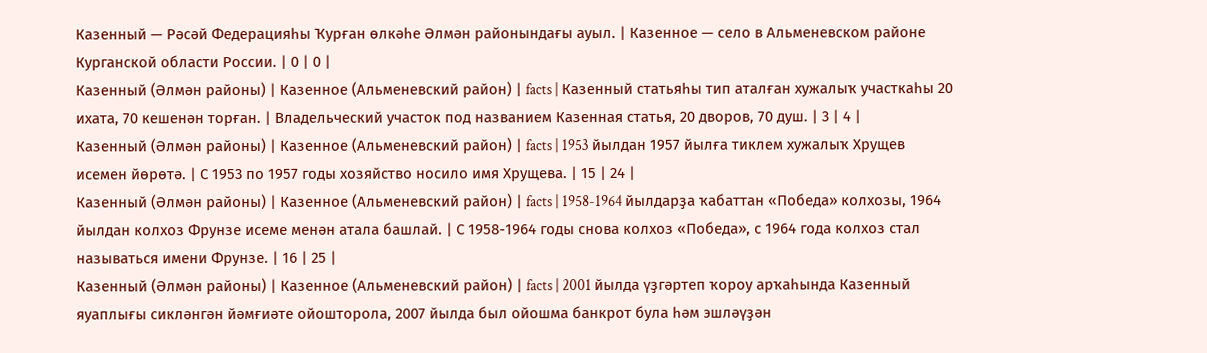Казенный — Рәсәй Федерацияһы Ҡурған өлкәһе Әлмән районындағы ауыл. | Казенное — село в Альменевском районе Курганской области России. | 0 | 0 |
Казенный (Әлмән районы) | Казенное (Альменевский район) | facts | Казенный статьяһы тип аталған хужалыҡ участкаһы 20 ихата, 70 кешенән торған. | Владельческий участок под названием Казенная статья, 20 дворов, 70 душ. | 3 | 4 |
Казенный (Әлмән районы) | Казенное (Альменевский район) | facts | 1953 йылдан 1957 йылға тиклем хужалыҡ Хрущев исемен йөрөтә. | С 1953 по 1957 годы хозяйство носило имя Хрущева. | 15 | 24 |
Казенный (Әлмән районы) | Казенное (Альменевский район) | facts | 1958-1964 йылдарҙа ҡабаттан «Победа» колхозы, 1964 йылдан колхоз Фрунзе исеме менән атала башлай. | С 1958-1964 годы снова колхоз «Победа», с 1964 года колхоз стал называться имени Фрунзе. | 16 | 25 |
Казенный (Әлмән районы) | Казенное (Альменевский район) | facts | 2001 йылда үҙгәртеп ҡороу арҡаһында Казенный яуаплығы сикләнгән йәмғиәте ойошторола, 2007 йылда был ойошма банкрот була һәм эшләүҙән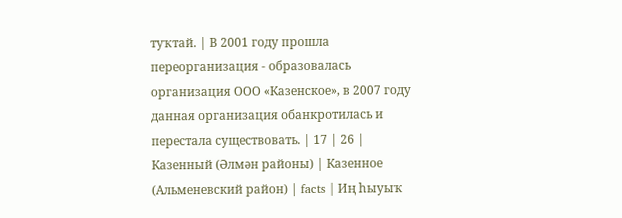туҡтай. | В 2001 году прошла переорганизация - образовалась организация ООО «Казенское», в 2007 году данная организация обанкротилась и перестала существовать. | 17 | 26 |
Казенный (Әлмән районы) | Казенное (Альменевский район) | facts | Иң һыуыҡ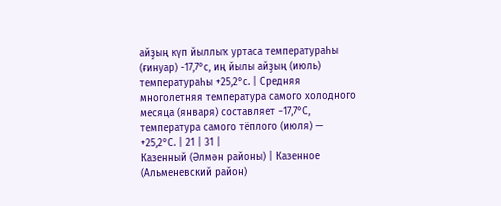айҙың күп йыллыҡ уртаса температураһы (ғинуар) -17,7°с, иң йылы айҙың (июль) температураһы +25,2°с. | Средняя многолетняя температура самого холодного месяца (января) составляет −17,7°С, температура самого тёплого (июля) — +25,2°С. | 21 | 31 |
Казенный (Әлмән районы) | Казенное (Альменевский район)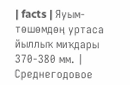| facts | Яуым-төшөмдөң уртаса йыллыҡ миҡдары 370-380 мм. | Среднегодовое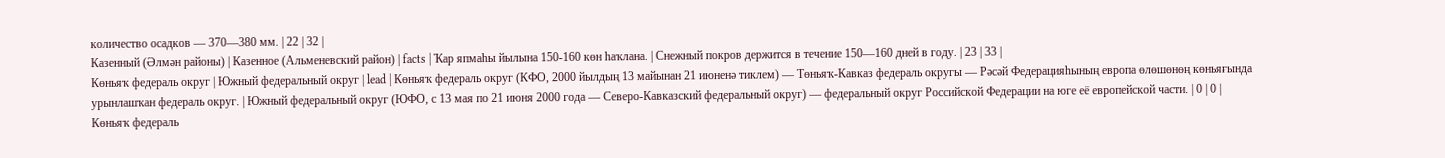количество осадков — 370—380 мм. | 22 | 32 |
Казенный (Әлмән районы) | Казенное (Альменевский район) | facts | Ҡар япмаһы йылына 150-160 көн һаҡлана. | Снежный покров держится в течение 150—160 дней в году. | 23 | 33 |
Көньяҡ федераль округ | Южный федеральный округ | lead | Көньяҡ федераль округ (КФО, 2000 йылдың 13 майынан 21 июненә тиклем) — Төньяҡ-Кавказ федераль округы — Рәсәй Федерацияһының европа өлөшөнөң көньяғында урынлашҡан федераль округ. | Южный федеральный округ (ЮФО, с 13 мая по 21 июня 2000 года — Северо-Кавказский федеральный округ) — федеральный округ Российской Федерации на юге её европейской части. | 0 | 0 |
Көньяҡ федераль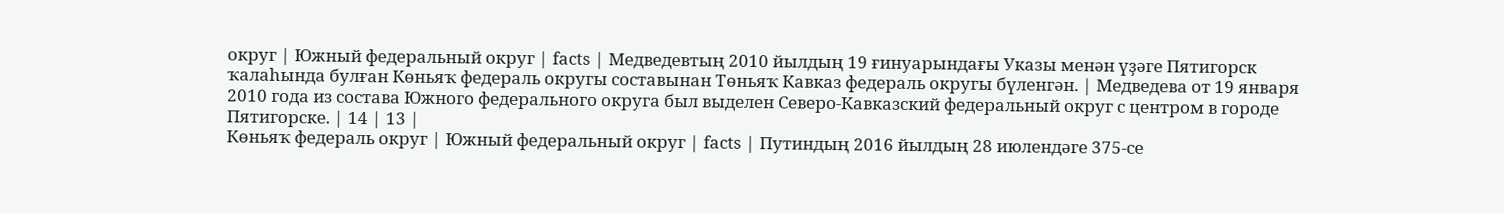округ | Южный федеральный округ | facts | Медведевтың 2010 йылдың 19 ғинуарындағы Указы менән үҙәге Пятигорск ҡалаһында булған Көньяҡ федераль округы составынан Төньяҡ Кавказ федераль округы бүленгән. | Медведева от 19 января 2010 года из состава Южного федерального округа был выделен Северо-Кавказский федеральный округ с центром в городе Пятигорске. | 14 | 13 |
Көньяҡ федераль округ | Южный федеральный округ | facts | Путиндың 2016 йылдың 28 июлендәге 375-се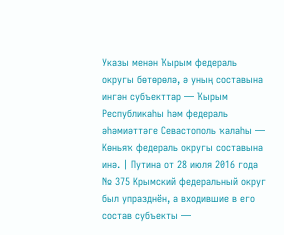Указы менән Ҡырым федераль округы бөтөрөлә, ә уның составына ингән субъекттар — Ҡырым Республикаһы һәм федераль әһәмиәттәге Севастополь ҡалаһы — Көньяҡ федераль округы составына инә. | Путина от 28 июля 2016 года № 375 Крымский федеральный округ был упразднён, а входившие в его состав субъекты —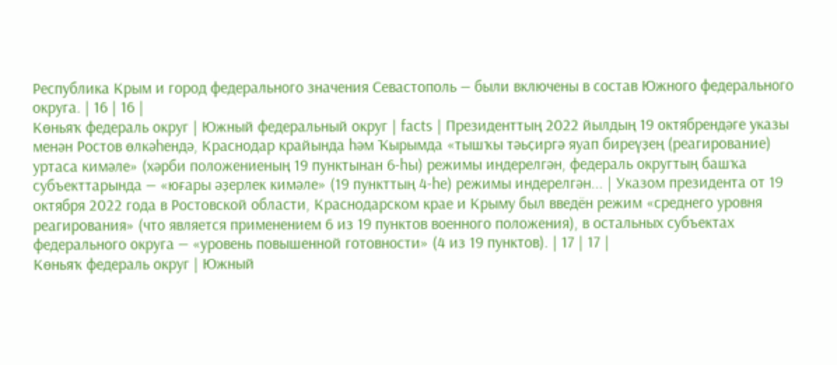Республика Крым и город федерального значения Севастополь — были включены в состав Южного федерального округа. | 16 | 16 |
Көньяҡ федераль округ | Южный федеральный округ | facts | Президенттың 2022 йылдың 19 октябрендәге указы менән Ростов өлкәһендә, Краснодар крайында һәм Ҡырымда «тышҡы тәьҫиргә яуап биреүҙең (реагирование) уртаса кимәле» (хәрби положениеның 19 пунктынан 6-һы) режимы индерелгән, федераль округтың башҡа субъекттарында — «юғары әҙерлек кимәле» (19 пункттың 4-һе) режимы индерелгән... | Указом президента от 19 октября 2022 года в Ростовской области, Краснодарском крае и Крыму был введён режим «среднего уровня реагирования» (что является применением 6 из 19 пунктов военного положения), в остальных субъектах федерального округа — «уровень повышенной готовности» (4 из 19 пунктов). | 17 | 17 |
Көньяҡ федераль округ | Южный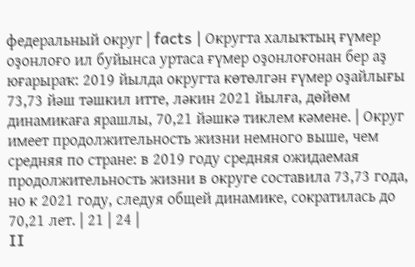федеральный округ | facts | Округта халыҡтың ғүмер оҙонлоғо ил буйынса уртаса ғүмер оҙонлоғонан бер аҙ юғарыраҡ: 2019 йылда округта көтөлгән ғүмер оҙайлығы 73,73 йәш тәшкил итте, ләкин 2021 йылға, дөйөм динамикаға ярашлы, 70,21 йәшкә тиклем кәмене. | Округ имеет продолжительность жизни немного выше, чем средняя по стране: в 2019 году средняя ожидаемая продолжительность жизни в округе составила 73,73 года, но к 2021 году, следуя общей динамике, сократилась до 70,21 лет. | 21 | 24 |
II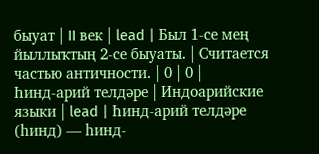быуат | II век | lead | Был 1-се мең йыллыҡтың 2-се быуаты. | Считается частью античности. | 0 | 0 |
Һинд-арий телдәре | Индоарийские языки | lead | Һинд-арий телдәре (һинд) — һинд-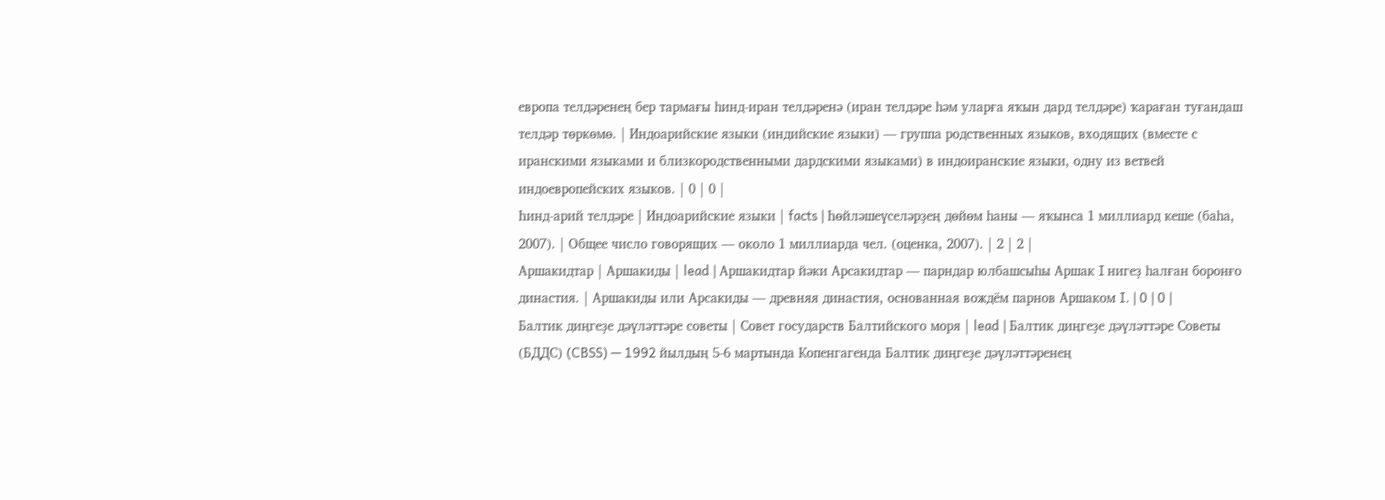европа телдәренең бер тармағы һинд-иран телдәренә (иран телдәре һәм уларға яҡын дард телдәре) ҡараған туғандаш телдәр төркөмө. | Индоарийские языки (индийские языки) — группа родственных языков, входящих (вместе с иранскими языками и близкородственными дардскими языками) в индоиранские языки, одну из ветвей индоевропейских языков. | 0 | 0 |
Һинд-арий телдәре | Индоарийские языки | facts | Һөйләшеүселәрҙең дөйөм һаны — яҡынса 1 миллиард кеше (баһа, 2007). | Общее число говорящих — около 1 миллиарда чел. (оценка, 2007). | 2 | 2 |
Аршакидтар | Аршакиды | lead | Аршакидтар йәки Арсакидтар — парндар юлбашсыһы Аршак I нигеҙ һалған боронғо династия. | Аршакиды или Арсакиды — древняя династия, основанная вождём парнов Аршаком I. | 0 | 0 |
Балтик диңгеҙе дәүләттәре советы | Совет государств Балтийского моря | lead | Балтик диңгеҙе дәүләттәре Советы (БДДС) (CBSS) — 1992 йылдың 5-6 мартында Копенгагенда Балтик диңгеҙе дәүләттәренең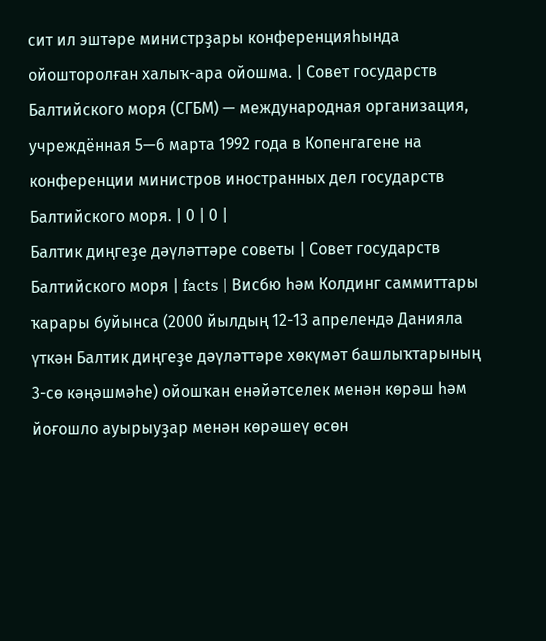сит ил эштәре министрҙары конференцияһында ойошторолған халыҡ-ара ойошма. | Совет государств Балтийского моря (СГБМ) — международная организация, учреждённая 5—6 марта 1992 года в Копенгагене на конференции министров иностранных дел государств Балтийского моря. | 0 | 0 |
Балтик диңгеҙе дәүләттәре советы | Совет государств Балтийского моря | facts | Висбю һәм Колдинг саммиттары ҡарары буйынса (2000 йылдың 12-13 апрелендә Данияла үткән Балтик диңгеҙе дәүләттәре хөкүмәт башлыҡтарының 3-сө кәңәшмәһе) ойошҡан енәйәтселек менән көрәш һәм йоғошло ауырыуҙар менән көрәшеү өсөн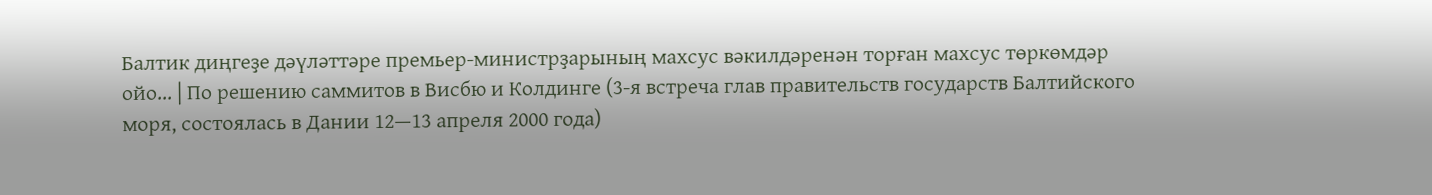Балтик диңгеҙе дәүләттәре премьер-министрҙарының махсус вәкилдәренән торған махсус төркөмдәр ойо... | По решению саммитов в Висбю и Колдинге (3-я встреча глав правительств государств Балтийского моря, состоялась в Дании 12—13 апреля 2000 года)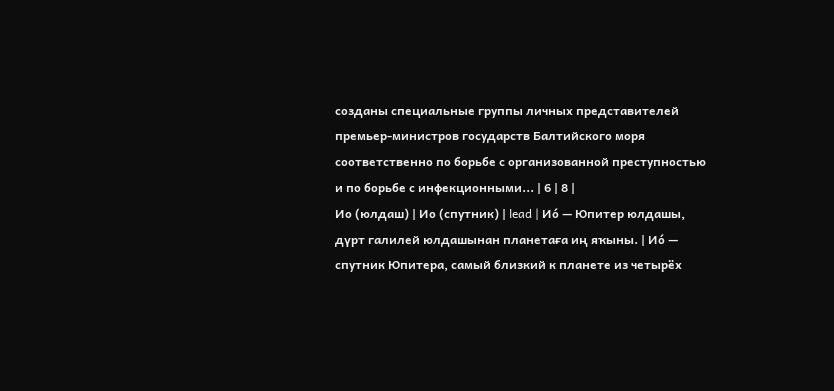созданы специальные группы личных представителей премьер-министров государств Балтийского моря соответственно по борьбе с организованной преступностью и по борьбе с инфекционными... | 6 | 8 |
Ио (юлдаш) | Ио (спутник) | lead | Иó — Юпитер юлдашы, дүрт галилей юлдашынан планетаға иң яҡыны. | Иó — спутник Юпитера, самый близкий к планете из четырёх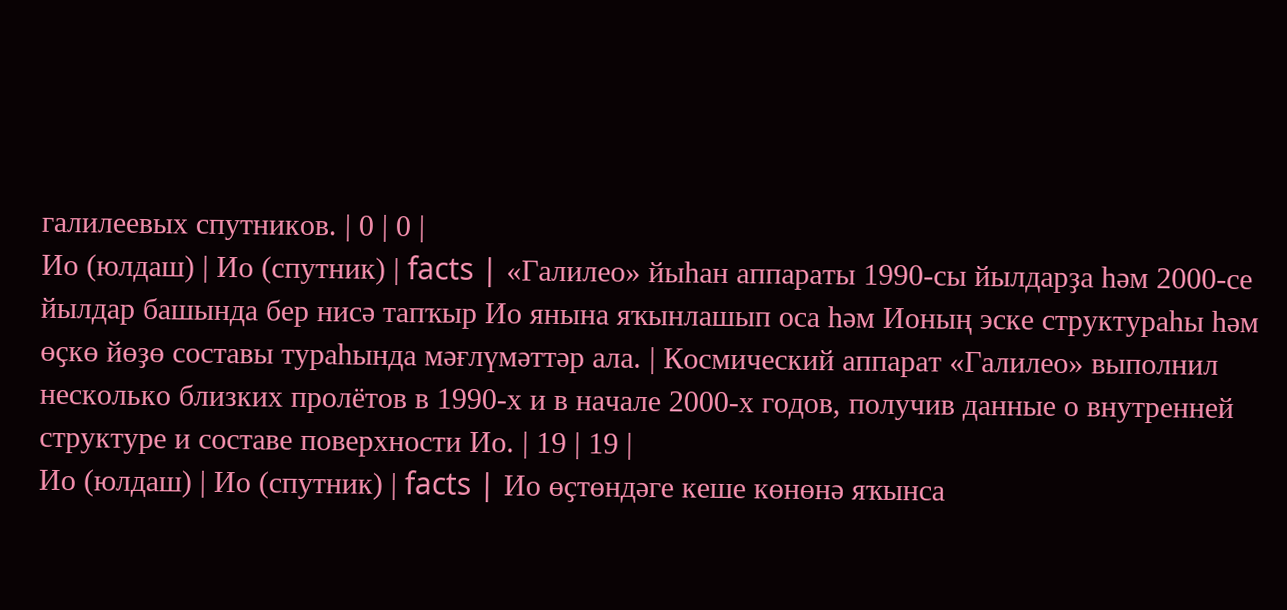галилеевых спутников. | 0 | 0 |
Ио (юлдаш) | Ио (спутник) | facts | «Галилео» йыһан аппараты 1990-сы йылдарҙа һәм 2000-се йылдар башында бер нисә тапҡыр Ио янына яҡынлашып оса һәм Ионың эске структураһы һәм өҫкө йөҙө составы тураһында мәғлүмәттәр ала. | Космический аппарат «Галилео» выполнил несколько близких пролётов в 1990-х и в начале 2000-х годов, получив данные о внутренней структуре и составе поверхности Ио. | 19 | 19 |
Ио (юлдаш) | Ио (спутник) | facts | Ио өҫтөндәге кеше көнөнә яҡынса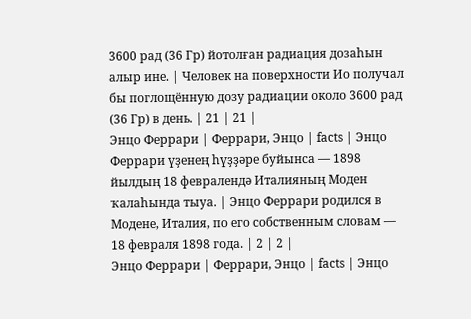3600 рад (36 Гр) йотолған радиация дозаһын алыр ине. | Человек на поверхности Ио получал бы поглощённую дозу радиации около 3600 рад (36 Гр) в день. | 21 | 21 |
Энцо Феррари | Феррари, Энцо | facts | Энцо Феррари үҙенең һүҙҙәре буйынса — 1898 йылдың 18 февралендә Италияның Моден ҡалаһында тыуа. | Энцо Феррари родился в Модене, Италия, по его собственным словам — 18 февраля 1898 года. | 2 | 2 |
Энцо Феррари | Феррари, Энцо | facts | Энцо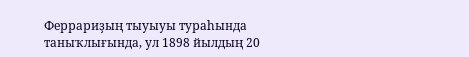Феррариҙың тыуыуы тураһында таныҡлығында, ул 1898 йылдың 20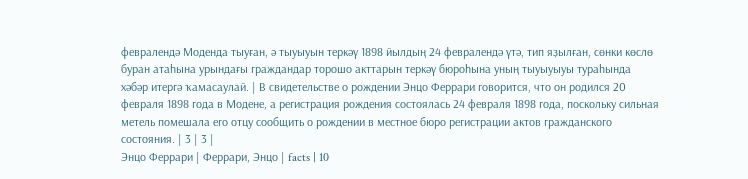февралендә Моденда тыуған, ә тыуыуын теркәү 1898 йылдың 24 февралендә үтә, тип яҙылған, сөнки көслө буран атаһына урындағы граждандар торошо акттарын теркәү бюроһына уның тыуыуыуы тураһында хәбәр итергә ҡамасаулай. | В свидетельстве о рождении Энцо Феррари говорится, что он родился 20 февраля 1898 года в Модене, а регистрация рождения состоялась 24 февраля 1898 года, поскольку сильная метель помешала его отцу сообщить о рождении в местное бюро регистрации актов гражданского состояния. | 3 | 3 |
Энцо Феррари | Феррари, Энцо | facts | 10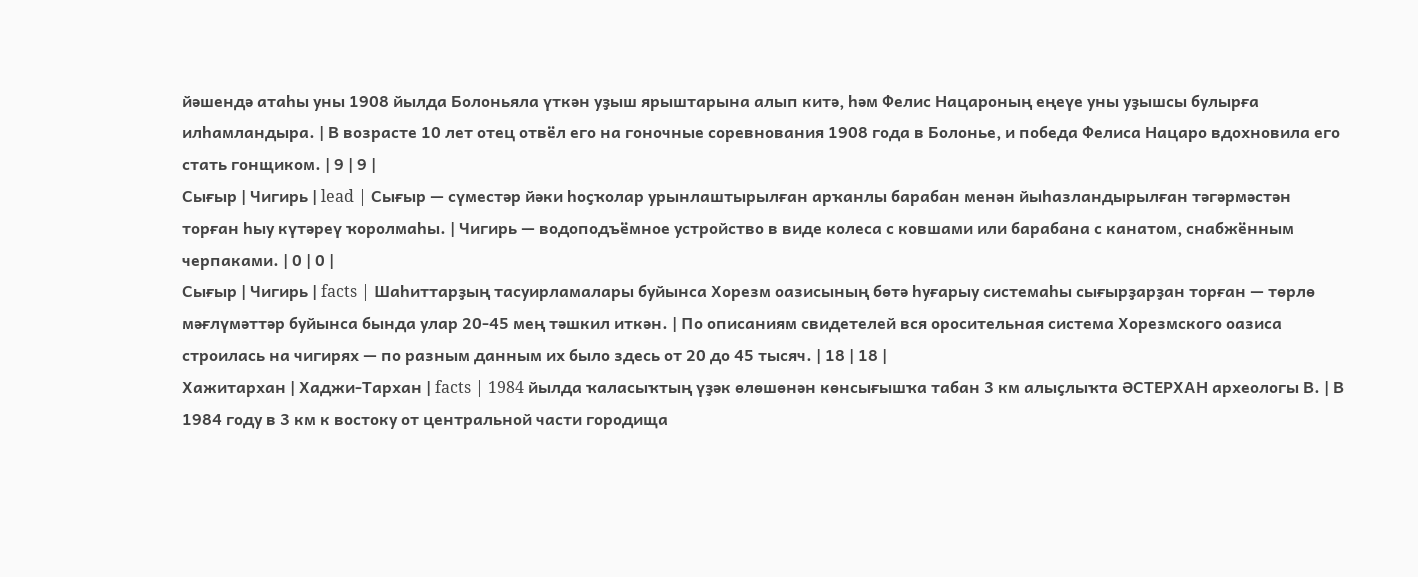йәшендә атаһы уны 1908 йылда Болоньяла үткән уҙыш ярыштарына алып китә, һәм Фелис Нацароның еңеүе уны уҙышсы булырға илһамландыра. | В возрасте 10 лет отец отвёл его на гоночные соревнования 1908 года в Болонье, и победа Фелиса Нацаро вдохновила его стать гонщиком. | 9 | 9 |
Сығыр | Чигирь | lead | Сығыр — сүместәр йәки һоҫҡолар урынлаштырылған арҡанлы барабан менән йыһазландырылған тәгәрмәстән торған һыу күтәреү ҡоролмаһы. | Чигирь — водоподъёмное устройство в виде колеса с ковшами или барабана с канатом, снабжённым черпаками. | 0 | 0 |
Сығыр | Чигирь | facts | Шаһиттарҙың тасуирламалары буйынса Хорезм оазисының бөтә һуғарыу системаһы сығырҙарҙан торған — төрлө мәғлүмәттәр буйынса бында улар 20-45 мең тәшкил иткән. | По описаниям свидетелей вся оросительная система Хорезмского оазиса строилась на чигирях — по разным данным их было здесь от 20 до 45 тысяч. | 18 | 18 |
Хажитархан | Хаджи-Тархан | facts | 1984 йылда ҡаласыҡтың үҙәк өлөшөнән көнсығышҡа табан 3 км алыҫлыҡта ӘСТЕРХАН археологы В. | В 1984 году в 3 км к востоку от центральной части городища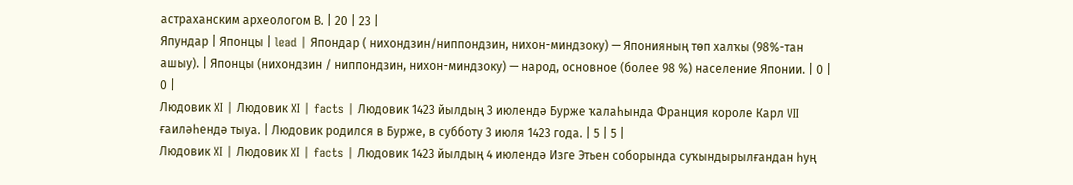астраханским археологом В. | 20 | 23 |
Япундар | Японцы | lead | Япондар ( нихондзин/ниппондзин, нихон-миндзоку) — Японияның төп халҡы (98%-тан ашыу). | Японцы (нихондзин / ниппондзин, нихон-миндзоку) — народ, основное (более 98 %) население Японии. | 0 | 0 |
Людовик XI | Людовик XI | facts | Людовик 1423 йылдың 3 июлендә Бурже ҡалаһында Франция короле Карл VII ғаиләһендә тыуа. | Людовик родился в Бурже, в субботу 3 июля 1423 года. | 5 | 5 |
Людовик XI | Людовик XI | facts | Людовик 1423 йылдың 4 июлендә Изге Этьен соборында суҡындырылғандан һуң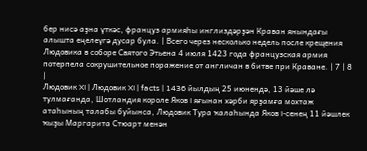бер нисә аҙна үткәс, француз армияһы инглиздәрҙән Краван янындағы алышта еңелеүгә дусар була. | Всего через несколько недель после крещения Людовика в соборе Святого Этьена 4 июля 1423 года французская армия потерпела сокрушительное поражение от англичан в битве при Краване. | 7 | 8 |
Людовик XI | Людовик XI | facts | 1436 йылдың 25 июнендә, 13 йәше лә тулмағанда, Шотландия короле Яков I яғынан хәрби ярҙамға мохтаж атаһының талабы буйынса, Людовик Тура ҡалаһында Яков I-сенең 11 йәшлек ҡыҙы Маргарита Стюарт менән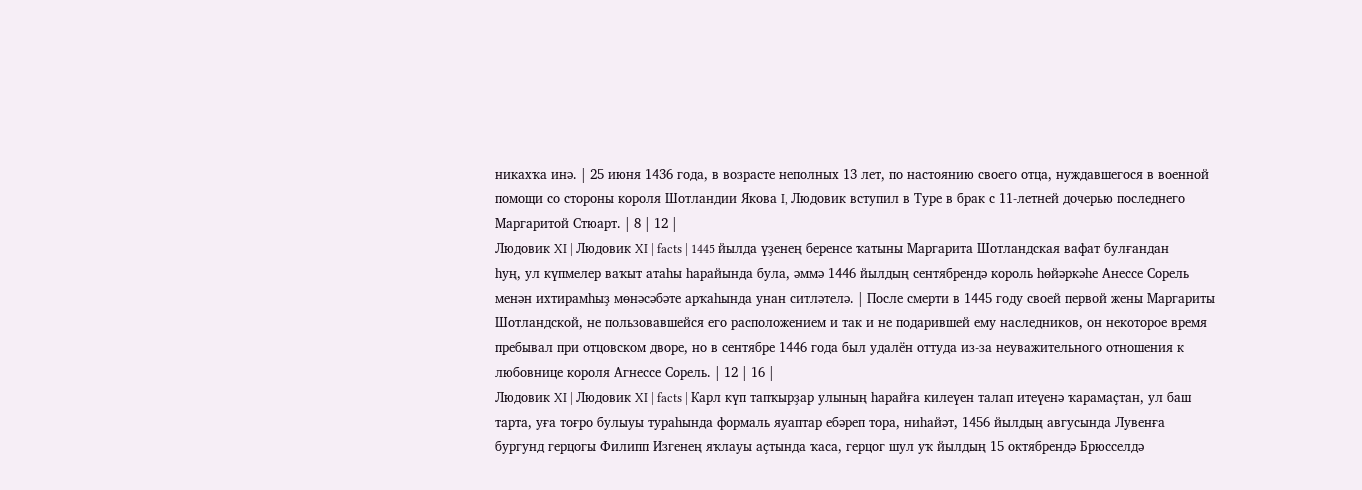никахҡа инә. | 25 июня 1436 года, в возрасте неполных 13 лет, по настоянию своего отца, нуждавшегося в военной помощи со стороны короля Шотландии Якова I, Людовик вступил в Туре в брак с 11-летней дочерью последнего Маргаритой Стюарт. | 8 | 12 |
Людовик XI | Людовик XI | facts | 1445 йылда үҙенең беренсе ҡатыны Маргарита Шотландская вафат булғандан һуң, ул күпмелер ваҡыт атаһы һарайында була, әммә 1446 йылдың сентябрендә король һөйәркәһе Анессе Сорель менән ихтирамһыҙ мөнәсәбәте арҡаһында унан ситләтелә. | После смерти в 1445 году своей первой жены Маргариты Шотландской, не пользовавшейся его расположением и так и не подарившей ему наследников, он некоторое время пребывал при отцовском дворе, но в сентябре 1446 года был удалён оттуда из-за неуважительного отношения к любовнице короля Агнессе Сорель. | 12 | 16 |
Людовик XI | Людовик XI | facts | Карл күп тапҡырҙар улының һарайға килеүен талап итеүенә ҡарамаҫтан, ул баш тарта, уға тоғро булыуы тураһында формаль яуаптар ебәреп тора, ниһайәт, 1456 йылдың авгусында Лувенға бургунд герцогы Филипп Изгенең яҡлауы аҫтында ҡаса, герцог шул уҡ йылдың 15 октябрендә Брюсселдә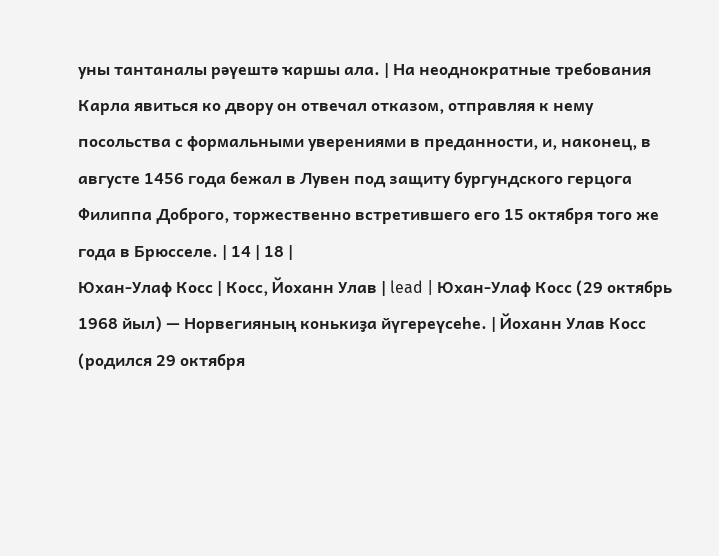уны тантаналы рәүештә ҡаршы ала. | На неоднократные требования Карла явиться ко двору он отвечал отказом, отправляя к нему посольства с формальными уверениями в преданности, и, наконец, в августе 1456 года бежал в Лувен под защиту бургундского герцога Филиппа Доброго, торжественно встретившего его 15 октября того же года в Брюсселе. | 14 | 18 |
Юхан-Улаф Косс | Косс, Йоханн Улав | lead | Юхан-Улаф Косс (29 октябрь 1968 йыл) — Норвегияның конькиҙа йүгереүсеһе. | Йоханн Улав Косс (родился 29 октября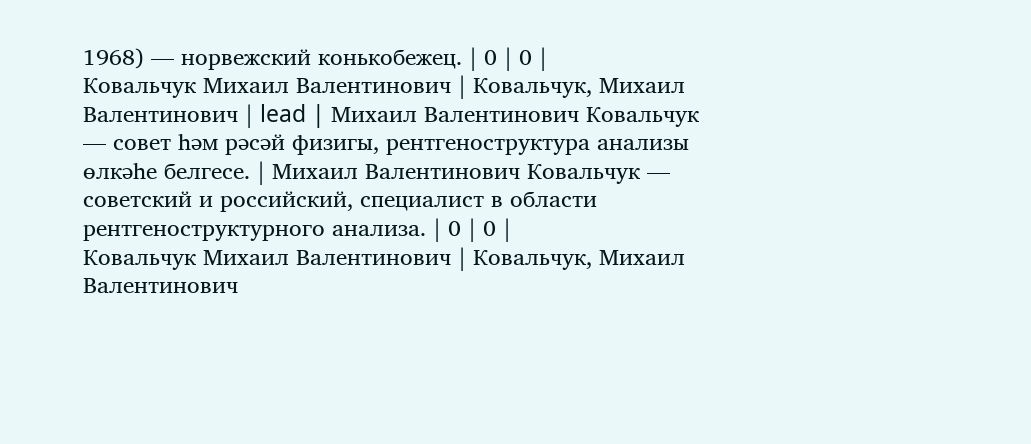1968) — норвежский конькобежец. | 0 | 0 |
Ковальчук Михаил Валентинович | Ковальчук, Михаил Валентинович | lead | Михаил Валентинович Ковальчук — совет һәм рәсәй физигы, рентгеноструктура анализы өлкәһе белгесе. | Михаил Валентинович Ковальчук — советский и российский, специалист в области рентгеноструктурного анализа. | 0 | 0 |
Ковальчук Михаил Валентинович | Ковальчук, Михаил Валентинович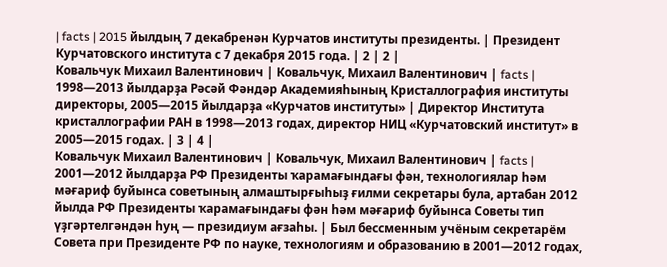| facts | 2015 йылдың 7 декабренән Курчатов институты президенты. | Президент Курчатовского института с 7 декабря 2015 года. | 2 | 2 |
Ковальчук Михаил Валентинович | Ковальчук, Михаил Валентинович | facts | 1998—2013 йылдарҙа Рәсәй Фәндәр Академияһының Кристаллография институты директоры, 2005—2015 йылдарҙа «Курчатов институты» | Директор Института кристаллографии РАН в 1998—2013 годах, директор НИЦ «Курчатовский институт» в 2005—2015 годах. | 3 | 4 |
Ковальчук Михаил Валентинович | Ковальчук, Михаил Валентинович | facts | 2001—2012 йылдарҙа РФ Президенты ҡарамағындағы фән, технологиялар һәм мәғариф буйынса советының алмаштырғыһыҙ ғилми секретары була, артабан 2012 йылда РФ Президенты ҡарамағындағы фән һәм мәғариф буйынса Советы тип үҙгәртелгәндән һуң — президиум ағзаһы. | Был бессменным учёным секретарём Совета при Президенте РФ по науке, технологиям и образованию в 2001—2012 годах,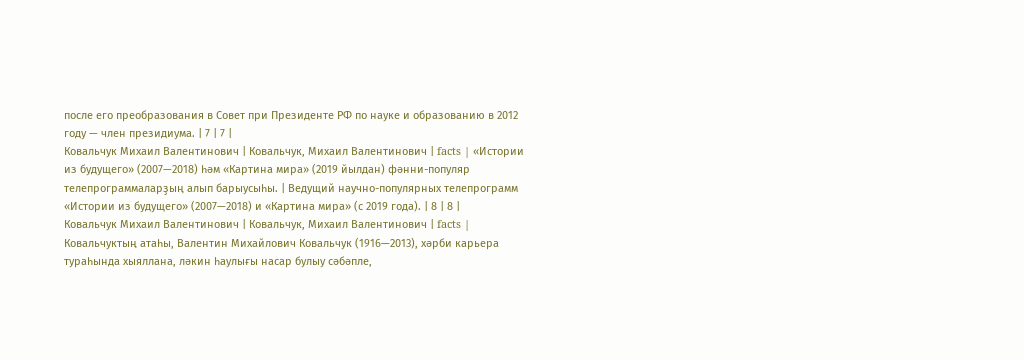после его преобразования в Совет при Президенте РФ по науке и образованию в 2012 году — член президиума. | 7 | 7 |
Ковальчук Михаил Валентинович | Ковальчук, Михаил Валентинович | facts | «Истории из будущего» (2007—2018) һәм «Картина мира» (2019 йылдан) фәнни-популяр телепрограммаларҙың алып барыусыһы. | Ведущий научно-популярных телепрограмм «Истории из будущего» (2007—2018) и «Картина мира» (с 2019 года). | 8 | 8 |
Ковальчук Михаил Валентинович | Ковальчук, Михаил Валентинович | facts | Ковальчуктың атаһы, Валентин Михайлович Ковальчук (1916—2013), хәрби карьера тураһында хыяллана, ләкин һаулығы насар булыу сәбәпле,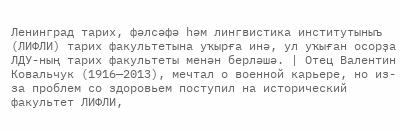Ленинград тарих, фәлсәфә һәм лингвистика институтыныъ (ЛИФЛИ) тарих факультетына уҡырға инә, ул уҡыған осорҙа ЛДУ-ның тарих факультеты менән берләшә. | Отец Валентин Ковальчук (1916—2013), мечтал о военной карьере, но из-за проблем со здоровьем поступил на исторический факультет ЛИФЛИ,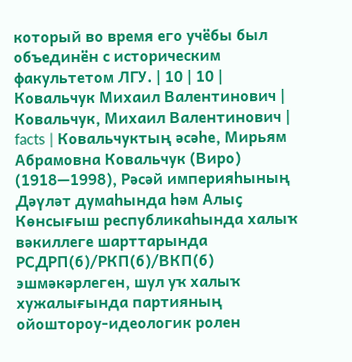который во время его учёбы был объединён с историческим факультетом ЛГУ. | 10 | 10 |
Ковальчук Михаил Валентинович | Ковальчук, Михаил Валентинович | facts | Ковальчуктың әсәһе, Мирьям Абрамовна Ковальчук (Виро) (1918—1998), Рәсәй империяһының Дәүләт думаһында һәм Алыҫ Көнсығыш республикаһында халыҡ вәкиллеге шарттарында РСДРП(б)/РКП(б)/ВКП(б) эшмәкәрлеген, шул уҡ халыҡ хужалығында партияның ойоштороу-идеологик ролен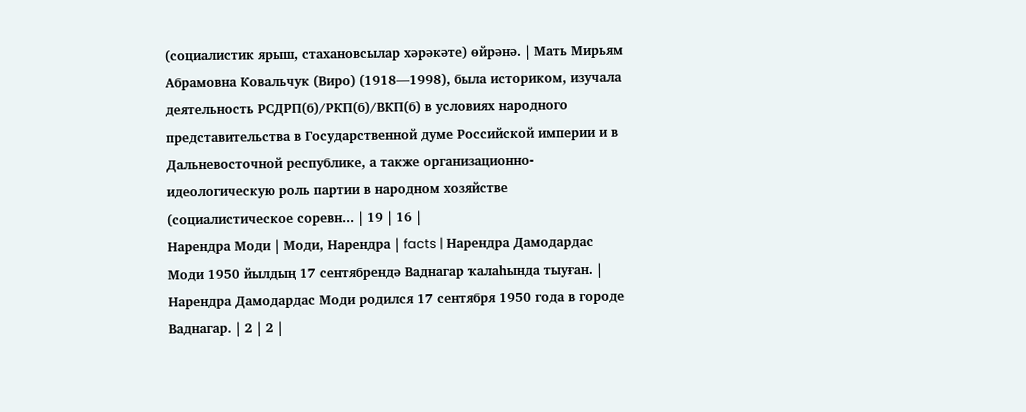(социалистик ярыш, стахановсылар хәрәкәте) өйрәнә. | Мать Мирьям Абрамовна Ковальчук (Виро) (1918—1998), была историком, изучала деятельность РСДРП(б)/РКП(б)/ВКП(б) в условиях народного представительства в Государственной думе Российской империи и в Дальневосточной республике, а также организационно-идеологическую роль партии в народном хозяйстве (социалистическое соревн... | 19 | 16 |
Нарендра Моди | Моди, Нарендра | facts | Нарендра Дамодардас Моди 1950 йылдың 17 сентябрендә Ваднагар ҡалаһында тыуған. | Нарендра Дамодардас Моди родился 17 сентября 1950 года в городе Ваднагар. | 2 | 2 |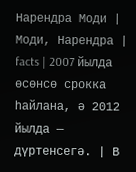Нарендра Моди | Моди, Нарендра | facts | 2007 йылда өсөнсө срокка һайлана, ә 2012 йылда — дүртенсегә. | В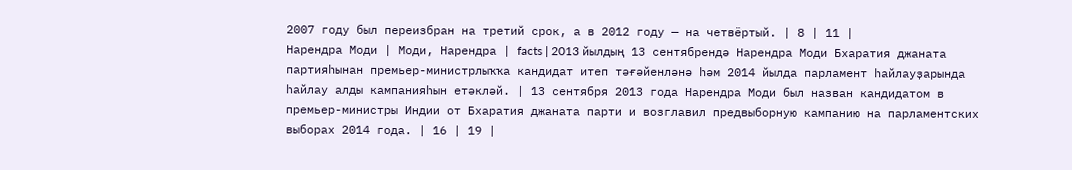2007 году был переизбран на третий срок, а в 2012 году — на четвёртый. | 8 | 11 |
Нарендра Моди | Моди, Нарендра | facts | 2013 йылдың 13 сентябрендә Нарендра Моди Бхаратия джаната партияһынан премьер-министрлыҡҡа кандидат итеп тәғәйенләнә һәм 2014 йылда парламент һайлауҙарында һайлау алды кампанияһын етәкләй. | 13 сентября 2013 года Нарендра Моди был назван кандидатом в премьер-министры Индии от Бхаратия джаната парти и возглавил предвыборную кампанию на парламентских выборах 2014 года. | 16 | 19 |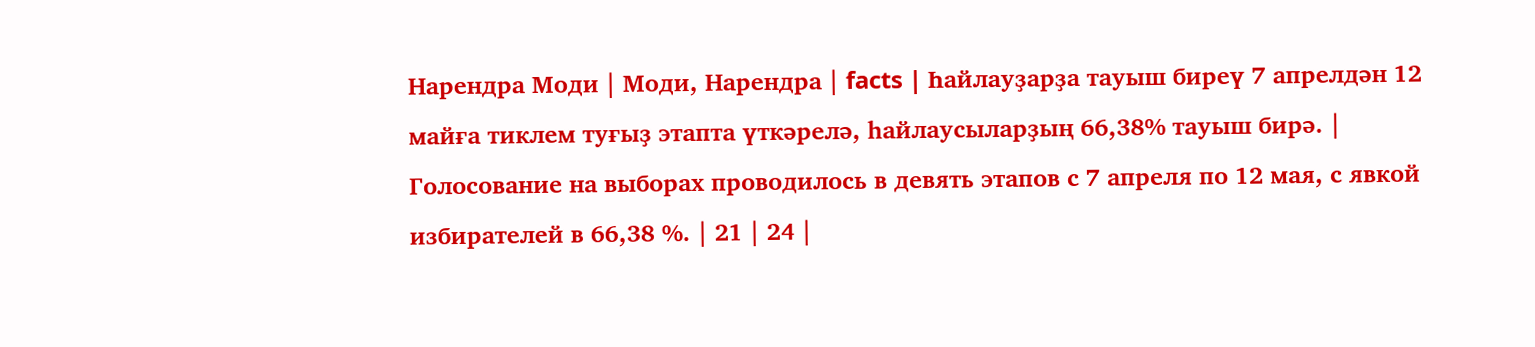Нарендра Моди | Моди, Нарендра | facts | Һайлауҙарҙа тауыш биреү 7 апрелдән 12 майға тиклем туғыҙ этапта үткәрелә, һайлаусыларҙың 66,38% тауыш бирә. | Голосование на выборах проводилось в девять этапов с 7 апреля по 12 мая, с явкой избирателей в 66,38 %. | 21 | 24 |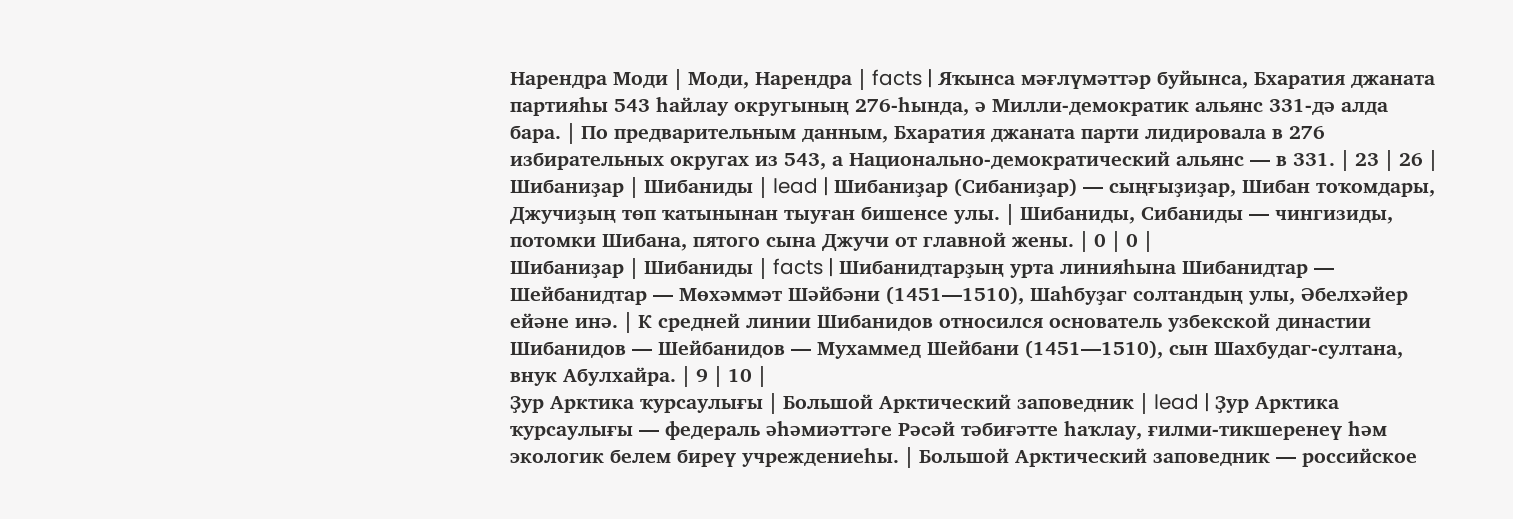Нарендра Моди | Моди, Нарендра | facts | Яҡынса мәғлүмәттәр буйынса, Бхаратия джаната партияһы 543 һайлау округының 276-һында, ә Милли-демократик альянс 331-дә алда бара. | По предварительным данным, Бхаратия джаната парти лидировала в 276 избирательных округах из 543, а Национально-демократический альянс — в 331. | 23 | 26 |
Шибаниҙар | Шибаниды | lead | Шибаниҙар (Сибаниҙар) — сыңғыҙиҙар, Шибан тоҡомдары, Джучиҙың төп ҡатынынан тыуған бишенсе улы. | Шибаниды, Сибаниды — чингизиды, потомки Шибана, пятого сына Джучи от главной жены. | 0 | 0 |
Шибаниҙар | Шибаниды | facts | Шибанидтарҙың урта линияһына Шибанидтар — Шейбанидтар — Мөхәммәт Шәйбәни (1451—1510), Шаһбуҙаг солтандың улы, Әбелхәйер ейәне инә. | К средней линии Шибанидов относился основатель узбекской династии Шибанидов — Шейбанидов — Мухаммед Шейбани (1451—1510), сын Шахбудаг-султана, внук Абулхайра. | 9 | 10 |
Ҙур Арктика ҡурсаулығы | Большой Арктический заповедник | lead | Ҙур Арктика ҡурсаулығы — федераль әһәмиәттәге Рәсәй тәбиғәтте һаҡлау, ғилми-тикшеренеү һәм экологик белем биреү учреждениеһы. | Большой Арктический заповедник — российское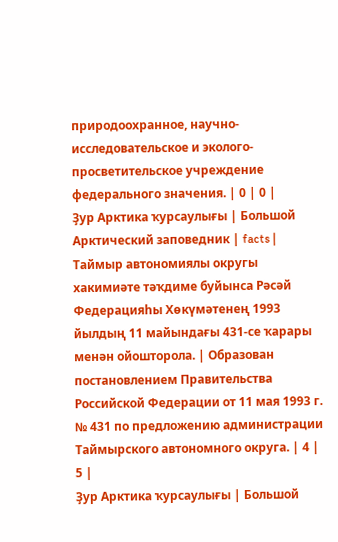природоохранное, научно-исследовательское и эколого-просветительское учреждение федерального значения. | 0 | 0 |
Ҙур Арктика ҡурсаулығы | Большой Арктический заповедник | facts | Таймыр автономиялы округы хакимиәте тәҡдиме буйынса Рәсәй Федерацияһы Хөкүмәтенең 1993 йылдың 11 майындағы 431-се ҡарары менән ойошторола. | Образован постановлением Правительства Российской Федерации от 11 мая 1993 г. № 431 по предложению администрации Таймырского автономного округа. | 4 | 5 |
Ҙур Арктика ҡурсаулығы | Большой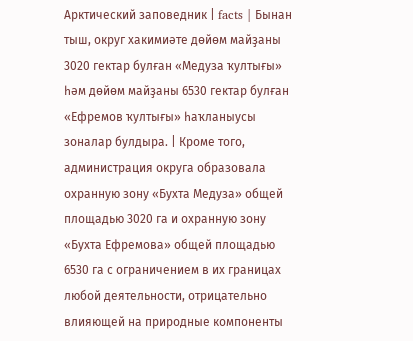Арктический заповедник | facts | Бынан тыш, округ хакимиәте дөйөм майҙаны 3020 гектар булған «Медуза ҡултығы» һәм дөйөм майҙаны 6530 гектар булған «Ефремов ҡултығы» һаҡланыусы зоналар булдыра. | Кроме того, администрация округа образовала охранную зону «Бухта Медуза» общей площадью 3020 га и охранную зону «Бухта Ефремова» общей площадью 6530 га с ограничением в их границах любой деятельности, отрицательно влияющей на природные компоненты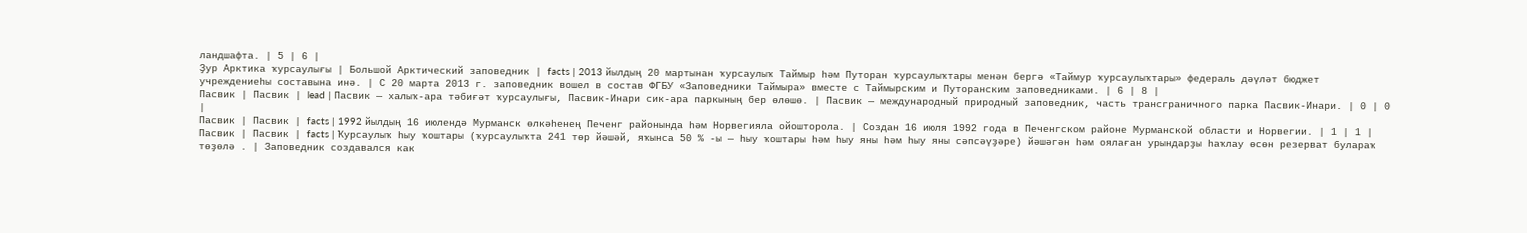ландшафта. | 5 | 6 |
Ҙур Арктика ҡурсаулығы | Большой Арктический заповедник | facts | 2013 йылдың 20 мартынан ҡурсаулыҡ Таймыр һәм Путоран ҡурсаулыҡтары менән бергә «Таймур ҡурсаулыҡтары» федераль дәүләт бюджет учреждениеһы составына инә. | С 20 марта 2013 г. заповедник вошел в состав ФГБУ «Заповедники Таймыра» вместе с Таймырским и Путоранским заповедниками. | 6 | 8 |
Пасвик | Пасвик | lead | Пасвик — халыҡ-ара тәбиғәт ҡурсаулығы, Пасвик-Инари сик-ара паркының бер өлөшө. | Пасвик — международный природный заповедник, часть трансграничного парка Пасвик-Инари. | 0 | 0 |
Пасвик | Пасвик | facts | 1992 йылдың 16 июлендә Мурманск өлкәһенең Печенг районында һәм Норвегияла ойошторола. | Создан 16 июля 1992 года в Печенгском районе Мурманской области и Норвегии. | 1 | 1 |
Пасвик | Пасвик | facts | Ҡурсаулыҡ һыу ҡоштары (ҡурсаулыҡта 241 төр йәшәй, яҡынса 50 % -ы — һыу ҡоштары һәм һыу яны һәм һыу яны сәпсәүҙәре) йәшәгән һәм оялаған урындарҙы һаҡлау өсөн резерват булараҡ төҙөлә . | Заповедник создавался как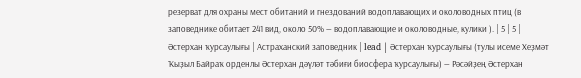резерват для охраны мест обитаний и гнездований водоплавающих и околоводных птиц (в заповеднике обитает 241 вид, около 50% — водоплавающие и околоводные, кулики ). | 5 | 5 |
Әстерхан ҡурсаулығы | Астраханский заповедник | lead | Әстерхан ҡурсаулығы (тулы исеме Хеҙмәт Ҡыҙыл Байраҡ орденлы Әстерхан дәүләт тәбиғи биосфера ҡурсаулығы) — Рәсәйҙең Әстерхан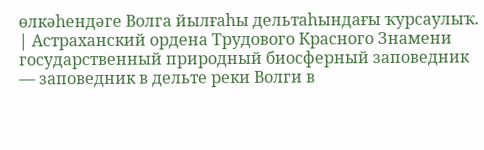өлкәһендәге Волга йылғаһы дельтаһындағы ҡурсаулыҡ. | Астраханский ордена Трудового Красного Знамени государственный природный биосферный заповедник — заповедник в дельте реки Волги в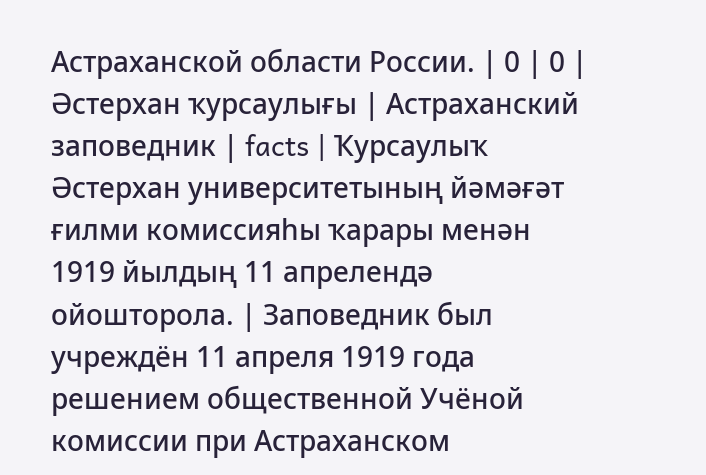Астраханской области России. | 0 | 0 |
Әстерхан ҡурсаулығы | Астраханский заповедник | facts | Ҡурсаулыҡ Әстерхан университетының йәмәғәт ғилми комиссияһы ҡарары менән 1919 йылдың 11 апрелендә ойошторола. | Заповедник был учреждён 11 апреля 1919 года решением общественной Учёной комиссии при Астраханском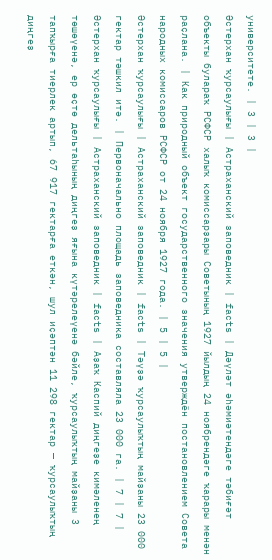университете. | 3 | 3 |
Әстерхан ҡурсаулығы | Астраханский заповедник | facts | Дәүләт әһәмиәтендәге тәбиғәт объекты булараҡ РСФСР халыҡ комиссарҙары Советының 1927 йылдың 24 ноябрендәге ҡарары менән раҫлана. | Как природный объект государственного значения утверждён постановлением Совета народных комиссаров РСФСР от 24 ноября 1927 года. | 5 | 5 |
Әстерхан ҡурсаулығы | Астраханский заповедник | facts | Тәүҙә ҡурсаулыҡтың майҙаны 23 000 гектар тәшкил итә. | Первоначально площадь заповедника составляла 23 000 га. | 7 | 7 |
Әстерхан ҡурсаулығы | Астраханский заповедник | facts | Аҙаҡ Каспий диңгеҙе кимәленең төшөүенә, ер өҫтө дельтаһының диңгеҙ яғына күтәрелеүенә бәйле, ҡурсаулыҡтың майҙаны 3 тапҡырға тиерлек артып, 67 917 гектарға еткән, шул иҫәптән 11 298 гектар — ҡурсаулыҡтың диңгеҙ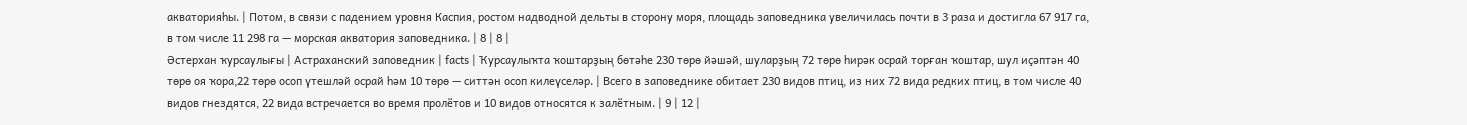акваторияһы. | Потом, в связи с падением уровня Каспия, ростом надводной дельты в сторону моря, площадь заповедника увеличилась почти в 3 раза и достигла 67 917 га, в том числе 11 298 га — морская акватория заповедника. | 8 | 8 |
Әстерхан ҡурсаулығы | Астраханский заповедник | facts | Ҡурсаулыҡта ҡоштарҙың бөтәһе 230 төрө йәшәй, шуларҙың 72 төрө һирәк осрай торған ҡоштар, шул иҫәптән 40 төрө оя ҡора,22 төрө осоп үтешләй осрай һәм 10 төрө — ситтән осоп килеүселәр. | Всего в заповеднике обитает 230 видов птиц, из них 72 вида редких птиц, в том числе 40 видов гнездятся, 22 вида встречается во время пролётов и 10 видов относятся к залётным. | 9 | 12 |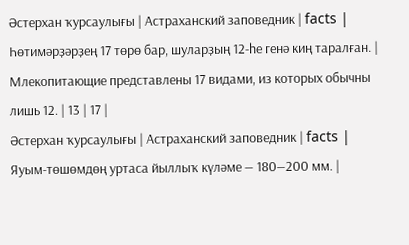Әстерхан ҡурсаулығы | Астраханский заповедник | facts | Һөтимәрҙәрҙең 17 төрө бар, шуларҙың 12-һе генә киң таралған. | Млекопитающие представлены 17 видами, из которых обычны лишь 12. | 13 | 17 |
Әстерхан ҡурсаулығы | Астраханский заповедник | facts | Яуым-төшөмдөң уртаса йыллыҡ күләме — 180—200 мм. |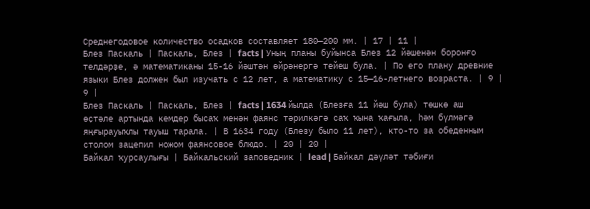Среднегодовое количество осадков составляет 180—200 мм. | 17 | 11 |
Блез Паскаль | Паскаль, Блез | facts | Уның планы буйынса Блез 12 йәшенән боронғо телдәрҙе, ә математиканы 15-16 йәштән өйрәнергә тейеш була. | По его плану древние языки Блез должен был изучать с 12 лет, а математику с 15—16-летнего возраста. | 9 | 9 |
Блез Паскаль | Паскаль, Блез | facts | 1634 йылда (Блезға 11 йәш була) төшкө аш өҫтәле артында кемдер бысаҡ менән фаянс тәрилкәгә саҡ ҡына ҡағыла, һәм бүлмәгә яңғырауыҡлы тауыш тарала. | В 1634 году (Блезу было 11 лет), кто-то за обеденным столом зацепил ножом фаянсовое блюдо. | 20 | 20 |
Байкал ҡурсаулығы | Байкальский заповедник | lead | Байкал дәүләт тәбиғи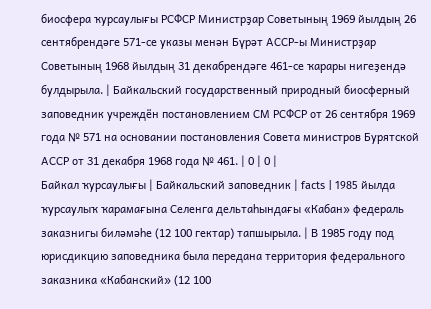биосфера ҡурсаулығы РСФСР Министрҙар Советының 1969 йылдың 26 сентябрендәге 571-се указы менән Бүрәт АССР-ы Министрҙар Советының 1968 йылдың 31 декабрендәге 461-се ҡарары нигеҙендә булдырыла. | Байкальский государственный природный биосферный заповедник учреждён постановлением СМ РСФСР от 26 сентября 1969 года № 571 на основании постановления Совета министров Бурятской АССР от 31 декабря 1968 года № 461. | 0 | 0 |
Байкал ҡурсаулығы | Байкальский заповедник | facts | 1985 йылда ҡурсаулыҡ ҡарамағына Селенга дельтаһындағы «Кабан» федераль заказнигы биләмәһе (12 100 гектар) тапшырыла. | В 1985 году под юрисдикцию заповедника была передана территория федерального заказника «Кабанский» (12 100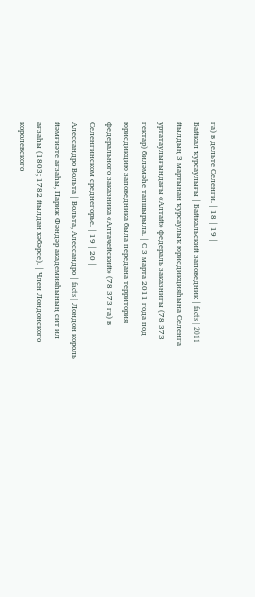га) в дельте Селенги. | 18 | 19 |
Байкал ҡурсаулығы | Байкальский заповедник | facts | 2011 йылдың 3 мартынан ҡурсаулыҡ юрисдикцияһына Селенга уртатаулығындағы «Алтай» федераль заказнигы (78 373 гектар) биләмәһе тапшырыла. | С 3 марта 2011 года под юрисдикцию заповедника была передана территория федерального заказника «Алтачейский» (78 373 га) в Селенгинском среднегорье. | 19 | 20 |
Алессандро Вольта | Вольта, Алессандро | facts | Лондон король йәмғиәте ағзаһы, Париж Фәндәр академияһының сит ил ағзаһы (1803; 1782 йылдан хәбәрсе). | Член Лондонского королевского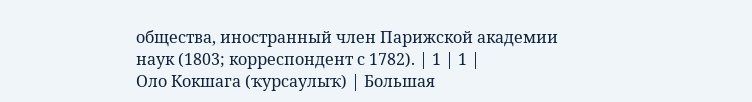общества, иностранный член Парижской академии наук (1803; корреспондент с 1782). | 1 | 1 |
Оло Кокшага (ҡурсаулыҡ) | Большая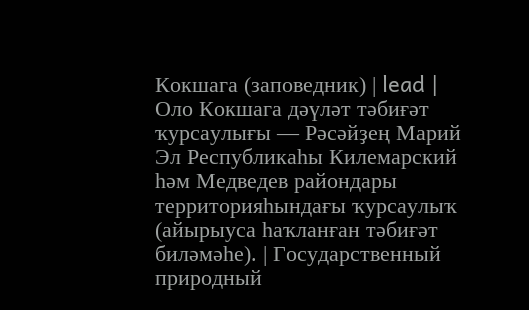Кокшага (заповедник) | lead | Оло Кокшага дәүләт тәбиғәт ҡурсаулығы — Рәсәйҙең Марий Эл Республикаһы Килемарский һәм Медведев райондары территорияһындағы ҡурсаулыҡ (айырыуса һаҡланған тәбиғәт биләмәһе). | Государственный природный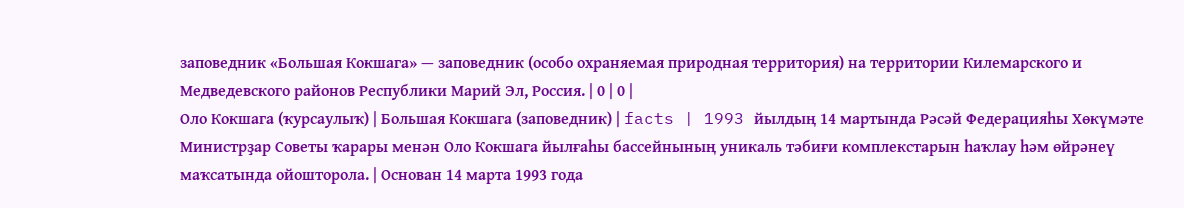заповедник «Большая Кокшага» — заповедник (особо охраняемая природная территория) на территории Килемарского и Медведевского районов Республики Марий Эл, Россия. | 0 | 0 |
Оло Кокшага (ҡурсаулыҡ) | Большая Кокшага (заповедник) | facts | 1993 йылдың 14 мартында Рәсәй Федерацияһы Хөкүмәте Министрҙар Советы ҡарары менән Оло Кокшага йылғаһы бассейнының уникаль тәбиғи комплекстарын һаҡлау һәм өйрәнеү маҡсатында ойошторола. | Основан 14 марта 1993 года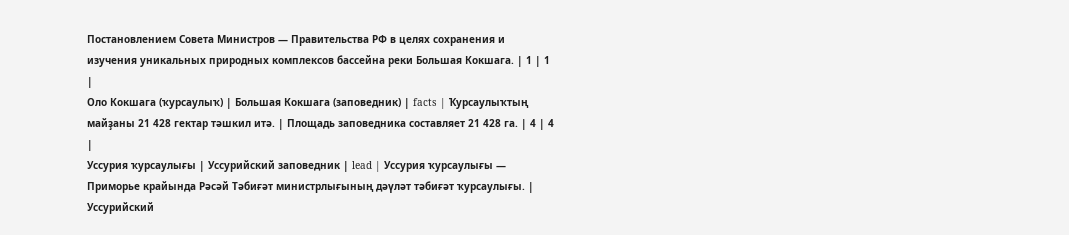Постановлением Совета Министров — Правительства РФ в целях сохранения и изучения уникальных природных комплексов бассейна реки Большая Кокшага. | 1 | 1 |
Оло Кокшага (ҡурсаулыҡ) | Большая Кокшага (заповедник) | facts | Ҡурсаулыҡтың майҙаны 21 428 гектар тәшкил итә. | Площадь заповедника составляет 21 428 га. | 4 | 4 |
Уссурия ҡурсаулығы | Уссурийский заповедник | lead | Уссурия ҡурсаулығы — Приморье крайында Рәсәй Тәбиғәт министрлығының дәүләт тәбиғәт ҡурсаулығы. | Уссурийский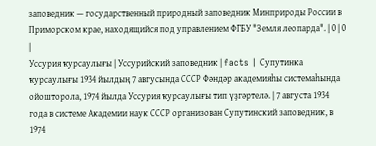заповедник — государственный природный заповедник Минприроды России в Приморском крае, находящийся под управлением ФГБУ "Земля леопарда". | 0 | 0 |
Уссурия ҡурсаулығы | Уссурийский заповедник | facts | Супутинка ҡурсаулығы 1934 йылдың 7 авгусында СССР Фәндәр академияһы системаһында ойошторола, 1974 йылда Уссурия ҡурсаулығы тип үҙгәртелә. | 7 августа 1934 года в системе Академии наук СССР организован Супутинский заповедник, в 1974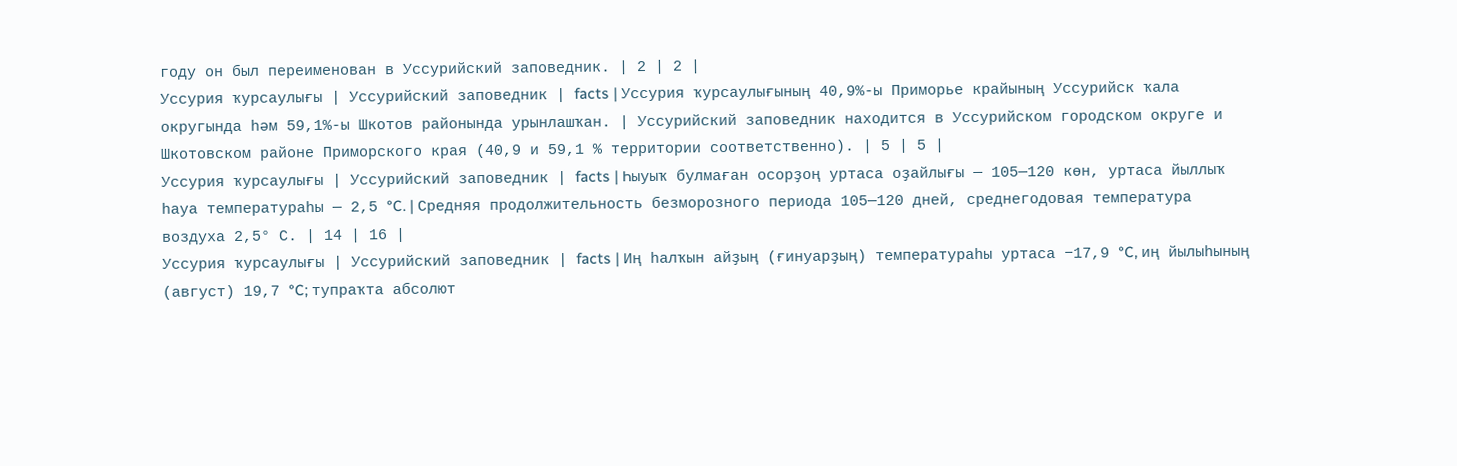году он был переименован в Уссурийский заповедник. | 2 | 2 |
Уссурия ҡурсаулығы | Уссурийский заповедник | facts | Уссурия ҡурсаулығының 40,9%-ы Приморье крайының Уссурийск ҡала округында һәм 59,1%-ы Шкотов районында урынлашҡан. | Уссурийский заповедник находится в Уссурийском городском округе и Шкотовском районе Приморского края (40,9 и 59,1 % территории соответственно). | 5 | 5 |
Уссурия ҡурсаулығы | Уссурийский заповедник | facts | Һыуыҡ булмаған осорҙоң уртаса оҙайлығы — 105—120 көн, уртаса йыллыҡ һауа температураһы — 2,5 °C. | Средняя продолжительность безморозного периода 105—120 дней, среднегодовая температура воздуха 2,5° С. | 14 | 16 |
Уссурия ҡурсаулығы | Уссурийский заповедник | facts | Иң һалҡын айҙың (ғинуарҙың) температураһы уртаса −17,9 °C, иң йылыһының (август) 19,7 °C; тупраҡта абсолют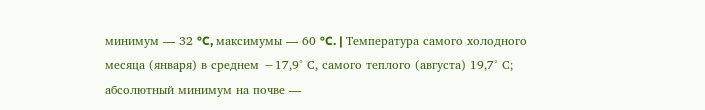минимум — 32 °C, максимумы — 60 °C. | Температура самого холодного месяца (января) в среднем −17,9° С, самого теплого (августа) 19,7° С; абсолютный минимум на почве —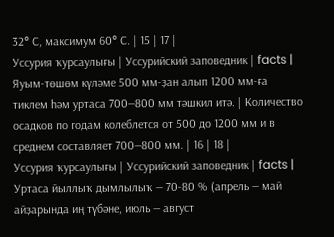32° С, максимум 60° С. | 15 | 17 |
Уссурия ҡурсаулығы | Уссурийский заповедник | facts | Яуым-төшөм күләме 500 мм-ҙан алып 1200 мм-ға тиклем һәм уртаса 700—800 мм тәшкил итә. | Количество осадков по годам колеблется от 500 до 1200 мм и в среднем составляет 700—800 мм. | 16 | 18 |
Уссурия ҡурсаулығы | Уссурийский заповедник | facts | Уртаса йыллыҡ дымлылыҡ — 70-80 % (апрель — май айҙарында иң түбәне, июль — август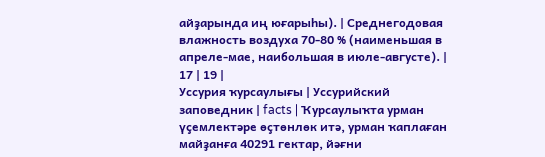айҙарында иң юғарыһы). | Среднегодовая влажность воздуха 70-80 % (наименьшая в апреле-мае, наибольшая в июле-августе). | 17 | 19 |
Уссурия ҡурсаулығы | Уссурийский заповедник | facts | Ҡурсаулыҡта урман үҫемлектәре өҫтөнлөк итә, урман ҡаплаған майҙанға 40291 гектар, йәғни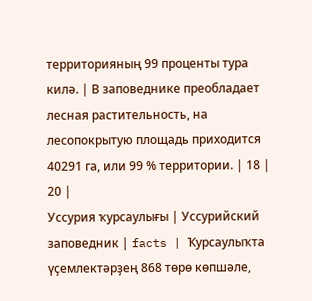территорияның 99 проценты тура килә. | В заповеднике преобладает лесная растительность, на лесопокрытую площадь приходится 40291 га, или 99 % территории. | 18 | 20 |
Уссурия ҡурсаулығы | Уссурийский заповедник | facts | Ҡурсаулыҡта үҫемлектәрҙең 868 төрө көпшәле,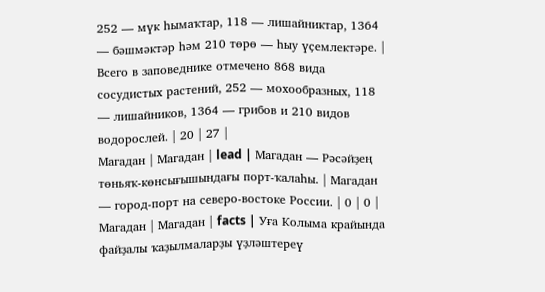252 — мүк һымаҡтар, 118 — лишайниктар, 1364 — бәшмәктәр һәм 210 төрө — һыу үҫемлектәре. | Всего в заповеднике отмечено 868 вида сосудистых растений, 252 — мохообразных, 118 — лишайников, 1364 — грибов и 210 видов водорослей. | 20 | 27 |
Магадан | Магадан | lead | Магадан — Рәсәйҙең төньяҡ-көнсығышындағы порт-ҡалаһы. | Магадан — город-порт на северо-востоке России. | 0 | 0 |
Магадан | Магадан | facts | Уға Колыма крайында файҙалы ҡаҙылмаларҙы үҙләштереү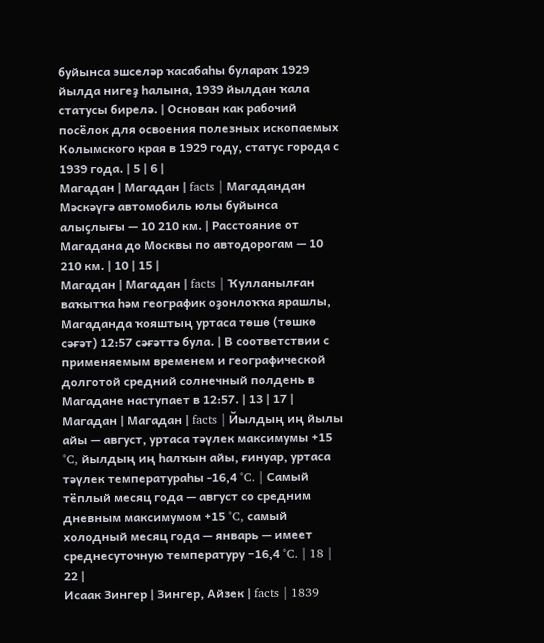буйынса эшселәр ҡасабаһы булараҡ 1929 йылда нигеҙ һалына, 1939 йылдан ҡала статусы бирелә. | Основан как рабочий посёлок для освоения полезных ископаемых Колымского края в 1929 году, статус города с 1939 года. | 5 | 6 |
Магадан | Магадан | facts | Магадандан Мәскәүгә автомобиль юлы буйынса алыҫлығы — 10 210 км. | Расстояние от Магадана до Москвы по автодорогам — 10 210 км. | 10 | 15 |
Магадан | Магадан | facts | Ҡулланылған ваҡытҡа һәм географик оҙонлоҡҡа ярашлы, Магаданда ҡояштың уртаса төшө (төшкө сәғәт) 12:57 сәғәттә була. | В соответствии с применяемым временем и географической долготой средний солнечный полдень в Магадане наступает в 12:57. | 13 | 17 |
Магадан | Магадан | facts | Йылдың иң йылы айы — август, уртаса тәүлек максимумы +15 °C, йылдың иң һалҡын айы, ғинуар, уртаса тәүлек температураһы -16,4 °C. | Самый тёплый месяц года — август со средним дневным максимумом +15 °C, самый холодный месяц года — январь — имеет среднесуточную температуру −16,4 °C. | 18 | 22 |
Исаак Зингер | Зингер, Айзек | facts | 1839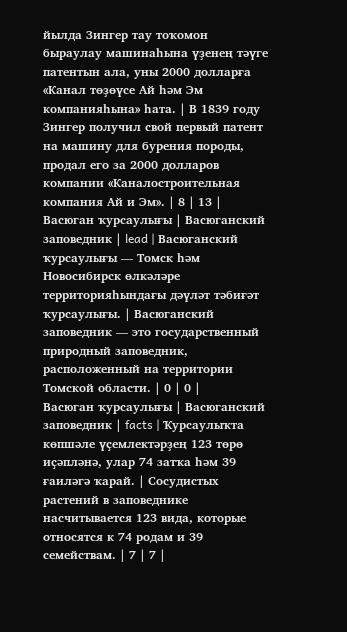йылда Зингер тау тоҡомон быраулау машинаһына үҙенең тәүге патентын ала, уны 2000 долларға «Канал төҙөүсе Ай һәм Эм компанияһына» һата. | В 1839 году Зингер получил свой первый патент на машину для бурения породы, продал его за 2000 долларов компании «Каналостроительная компания Ай и Эм». | 8 | 13 |
Васюган ҡурсаулығы | Васюганский заповедник | lead | Васюганский ҡурсаулығы — Томск һәм Новосибирск өлкәләре территорияһындағы дәүләт тәбиғәт ҡурсаулығы. | Васюганский заповедник — это государственный природный заповедник, расположенный на территории Томской области. | 0 | 0 |
Васюган ҡурсаулығы | Васюганский заповедник | facts | Ҡурсаулыҡта көпшәле үҫемлектәрҙең 123 төрө иҫәпләнә, улар 74 затҡа һәм 39 ғаиләгә ҡарай. | Сосудистых растений в заповеднике насчитывается 123 вида, которые относятся к 74 родам и 39 семействам. | 7 | 7 |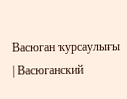Васюган ҡурсаулығы | Васюганский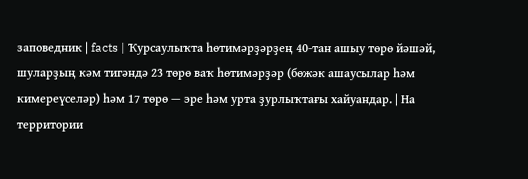заповедник | facts | Ҡурсаулыҡта һөтимәрҙәрҙең 40-тан ашыу төрө йәшәй, шуларҙың кәм тигәндә 23 төрө ваҡ һөтимәрҙәр (бөжәк ашаусылар һәм кимереүселәр) һәм 17 төрө — эре һәм урта ҙурлыҡтағы хайуандар. | На территории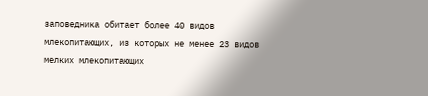заповедника обитает более 40 видов млекопитающих, из которых не менее 23 видов мелких млекопитающих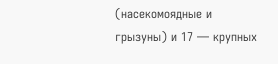(насекомоядные и грызуны) и 17 — крупных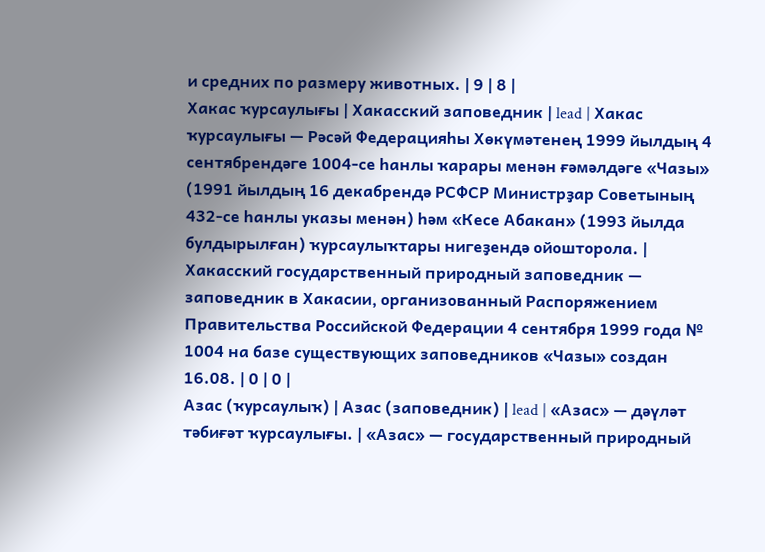и средних по размеру животных. | 9 | 8 |
Хакас ҡурсаулығы | Хакасский заповедник | lead | Хакас ҡурсаулығы — Рәсәй Федерацияһы Хөкүмәтенең 1999 йылдың 4 сентябрендәге 1004-се һанлы ҡарары менән ғәмәлдәге «Чазы» (1991 йылдың 16 декабрендә РСФСР Министрҙар Советының 432-се һанлы указы менән) һәм «Кесе Абакан» (1993 йылда булдырылған) ҡурсаулыҡтары нигеҙендә ойошторола. | Хакасский государственный природный заповедник — заповедник в Хакасии, организованный Распоряжением Правительства Российской Федерации 4 сентября 1999 года № 1004 на базе существующих заповедников «Чазы» создан 16.08. | 0 | 0 |
Азас (ҡурсаулыҡ) | Азас (заповедник) | lead | «Азас» — дәүләт тәбиғәт ҡурсаулығы. | «Азас» — государственный природный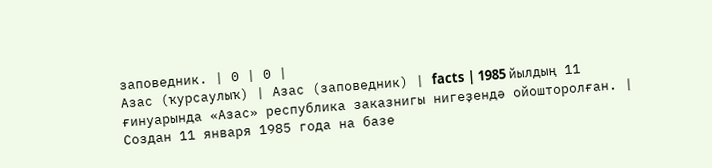заповедник. | 0 | 0 |
Азас (ҡурсаулыҡ) | Азас (заповедник) | facts | 1985 йылдың 11 ғинуарында «Азас» республика заказнигы нигеҙендә ойошторолған. | Создан 11 января 1985 года на базе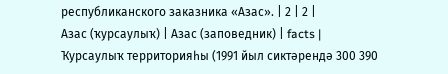республиканского заказника «Азас». | 2 | 2 |
Азас (ҡурсаулыҡ) | Азас (заповедник) | facts | Ҡурсаулыҡ территорияһы (1991 йыл сиктәрендә 300 390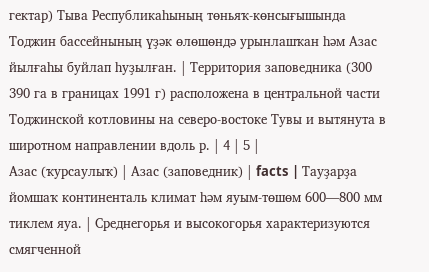гектар) Тыва Республикаһының төньяҡ-көнсығышында Тоджин бассейнының үҙәк өлөшөндә урынлашҡан һәм Азас йылғаһы буйлап һуҙылған. | Территория заповедника (300 390 га в границах 1991 г) расположена в центральной части Тоджинской котловины на северо-востоке Тувы и вытянута в широтном направлении вдоль р. | 4 | 5 |
Азас (ҡурсаулыҡ) | Азас (заповедник) | facts | Тауҙарҙа йомшаҡ континенталь климат һәм яуым-төшөм 600—800 мм тиклем яуа. | Среднегорья и высокогорья характеризуются смягченной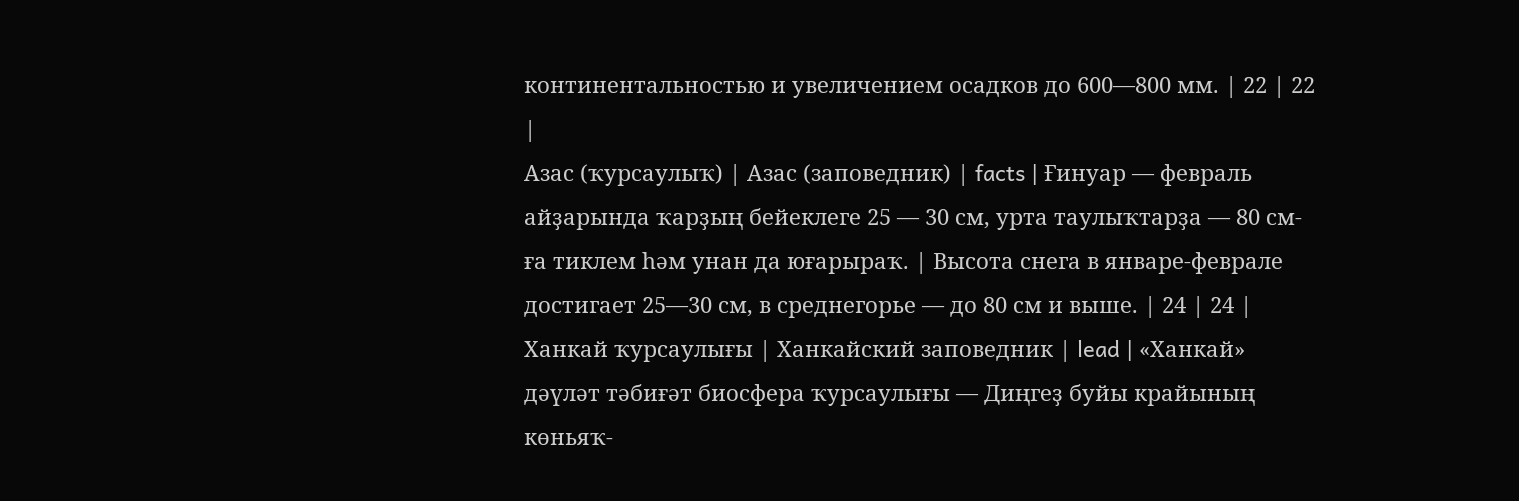континентальностью и увеличением осадков до 600—800 мм. | 22 | 22 |
Азас (ҡурсаулыҡ) | Азас (заповедник) | facts | Ғинуар — февраль айҙарында ҡарҙың бейеклеге 25 — 30 см, урта таулыҡтарҙа — 80 см-ға тиклем һәм унан да юғарыраҡ. | Высота снега в январе-феврале достигает 25—30 см, в среднегорье — до 80 см и выше. | 24 | 24 |
Ханкай ҡурсаулығы | Ханкайский заповедник | lead | «Ханкай» дәүләт тәбиғәт биосфера ҡурсаулығы — Диңгеҙ буйы крайының көньяҡ-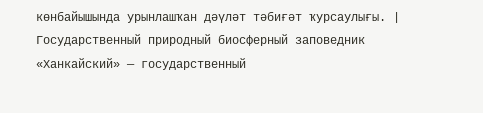көнбайышында урынлашҡан дәүләт тәбиғәт ҡурсаулығы. | Государственный природный биосферный заповедник «Ханкайский» — государственный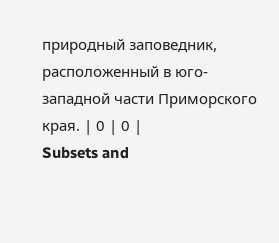природный заповедник, расположенный в юго-западной части Приморского края. | 0 | 0 |
Subsets and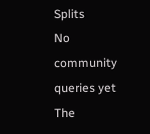Splits
No community queries yet
The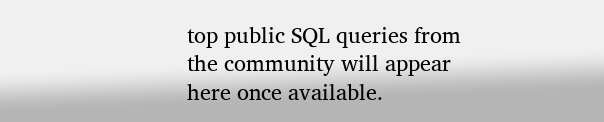top public SQL queries from the community will appear here once available.